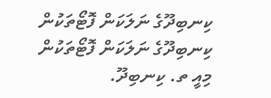ކިނބިދޫގެ ނަލަކަން ފޮޓޯތަކުން
ކިނބިދޫގެ ނަލަކަން ފޮޓޯތަކުން
މިއީ ތ. ކިނބިދޫ.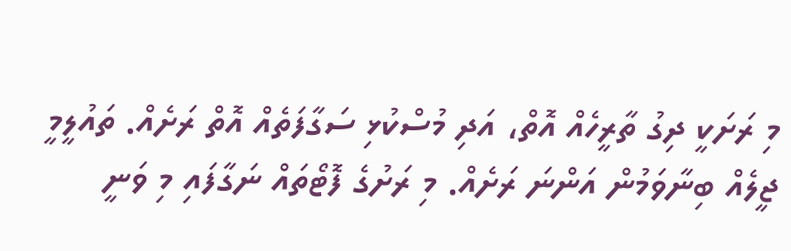މި ރަށަކީ ދިގު ތާރީހެއް އޮތް، އަދި މުސްކުޅި ސަގާފަތެއް އޮތް ރަށެއް. ތައުލީމީ ޖީލެއް ބިނާވަމުން އަންނަ ރަށެއް. މި ރަށުގެ ފޮޓޯތައް ނަގާފައި މި ވަނީ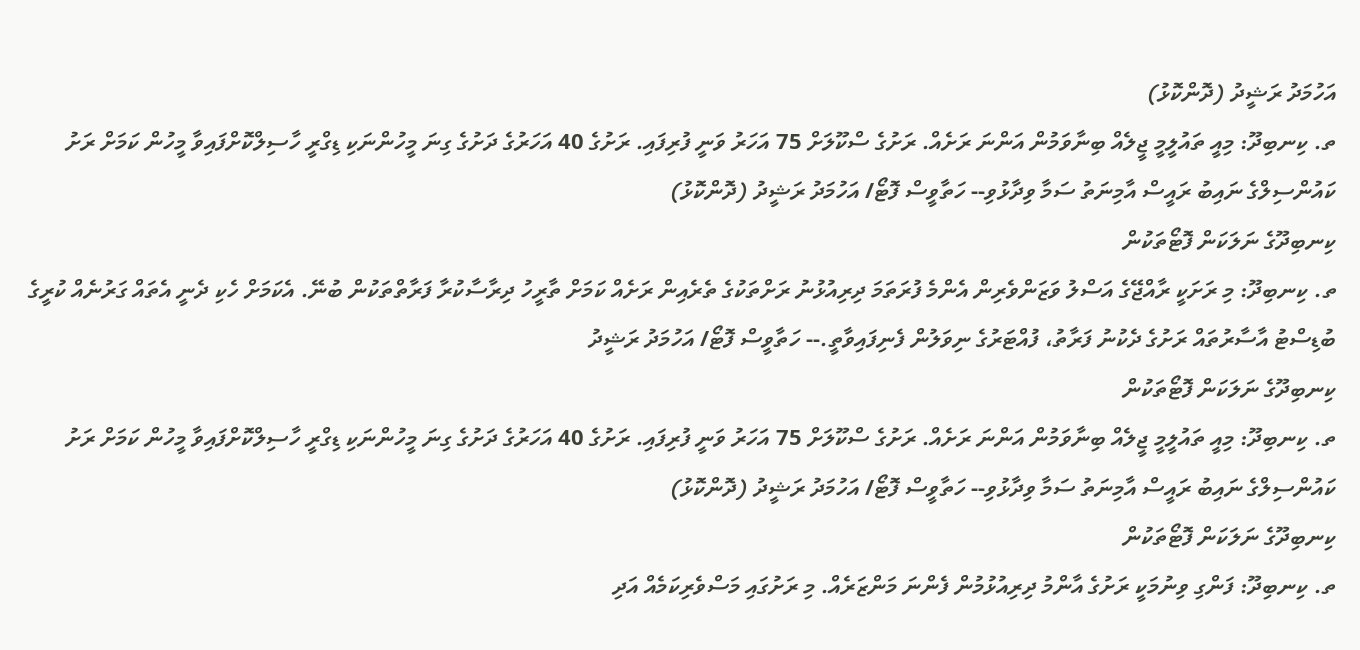އަހުމަދު ރަޝީދު (ދޮންކޮޅު)
ތ. ކިނބިދޫ: މިއީ ތައުލީމީ ޖީލެއް ބިނާވަމުން އަންނަ ރަށެއް. ރަށުގެ ސްކޫލަށް 75 އަހަރު ވަނީ ފުރިފައި. ރަށުގެ 40 އަހަރުގެ ދަށުގެ ގިނަ މީހުންނަކި ޑިގްރީ ހާސިލްކޮށްފައިވާ މީހުން ކަމަށް ރަށު ކައުންސިލްގެ ނައިބު ރައީސް އާމިނަތު ސަމާ ވިދާޅުވި-- ހަތާވީސް ފޮޓޯ/ އަހުމަދު ރަޝީދު (ދޮންކޮޅު)
ކިނބިދޫގެ ނަލަކަން ފޮޓޯތަކުން
ތ. ކިނބިދޫ: މި ރަށަކީ ރާއްޖޭގެ އަސްލު ވަޒަންވެރިން އެންމެ ފުރަތަމަ ދިރިއުޅުނު ރަށްތަކުގެ ތެރެއިން ރަށެއް ކަމަށް ތާރީހު ދިރާސާކުރާ ފަރާތްތަކުން ބުނޭ. އެކަމަށް ހެކި ދެނީ އެތައް ގަރުނެއް ކުރީގެ ބުޑިސްޓު އާސާރުތައް ރަށުގެ ދެކުނު ފަރާތު، ފުއްޓަރުގެ ނިވަލުން ފެނިފައިވާތީ.-- ހަތާވީސް ފޮޓޯ/ އަހުމަދު ރަޝީދު
ކިނބިދޫގެ ނަލަކަން ފޮޓޯތަކުން
ތ. ކިނބިދޫ: މިއީ ތައުލީމީ ޖީލެއް ބިނާވަމުން އަންނަ ރަށެއް. ރަށުގެ ސްކޫލަށް 75 އަހަރު ވަނީ ފުރިފައި. ރަށުގެ 40 އަހަރުގެ ދަށުގެ ގިނަ މީހުންނަކި ޑިގްރީ ހާސިލްކޮށްފައިވާ މީހުން ކަމަށް ރަށު ކައުންސިލްގެ ނައިބު ރައީސް އާމިނަތު ސަމާ ވިދާޅުވި-- ހަތާވީސް ފޮޓޯ/ އަހުމަދު ރަޝީދު (ދޮންކޮޅު)
ކިނބިދޫގެ ނަލަކަން ފޮޓޯތަކުން
ތ. ކިނބިދޫ: ފަންގި ވިނުމަކީ ރަށުގެ އާންމު ދިރިއުޅުމުން ފެންނަ މަންޒަރެއް. މި ރަށުގައި މަސްވެރިކަމެއް އަދި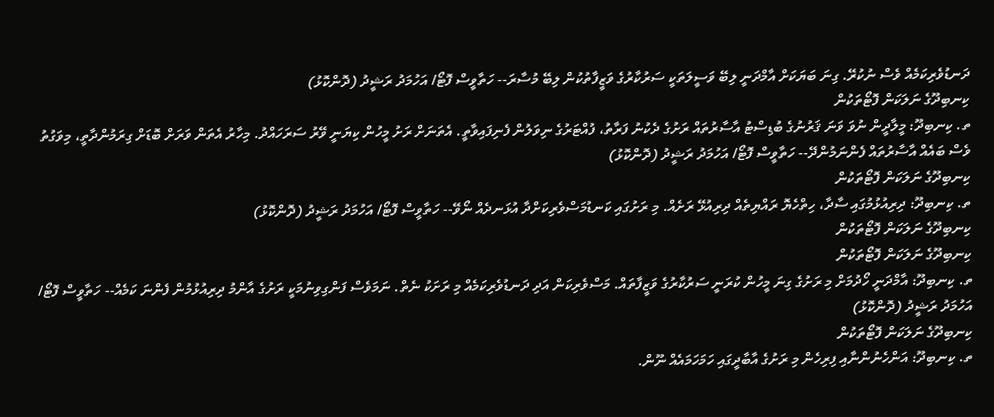ދަނޑުވެރިކަމެއް ވެސް ނުކުރޭ. ގިނަ ބަޔަކަށް އާމްދަނީ ލިބޭ ވަސީލަތަކީ ސަރުކާރުގެ ވަޒީފާތުކުން ލިބޭ މުސާރަ-- ހަތާވީސް ފޮޓޯ/ އަހުމަދު ރަޝީދު (ދޮންކޮޅު)
ކިނބިދޫގެ ނަލަކަން ފޮޓޯތަކުން
ތ. ކިނބިދޫ: މީލާދީން ނުވަ ވަނަ ޤަރުނުގެ ބުޑިސްޓު އާސާރުތައް ރަށުގެ ދެކުނު ފަރާތު، ފުއްޓަރުގެ ނިވަލުން ފެނިފައިވާތީ. އެތަނަށް ރަށު މީހުން ކިޔަނީ ވޭރު ސަރަހައްދު. މިހާރު އެތަން ވަރަށް ބޮޑަށް ގިރަމުންދާތީ، މިވަގުތު ވެސް ބައެއް އާސާރުތައް ފެންނަމުންދޭ-- ހަތާވީސް ފޮޓޯ/ އަހުމަދު ރަޝީދު (ދޮންކޮޅު)
ކިނބިދޫގެ ނަލަކަން ފޮޓޯތަކުން
ތ. ކިނބިދޫ: ދިރިއުޅުމުގައި ސާދާ، ހިތްހެޔޮ ރައްޔިތެއް ދިރިއުޅޭ ރަށެއް. މި ރަށުގައި ކަނޑުމަސްވެރިކަށްދާ އުޅަނދެއް ނޯވޭ-- ހަތާވީސް ފޮޓޯ/ އަހުމަދު ރަޝީދު (ދޮންކޮޅު)
ކިނބިދޫގެ ނަލަކަން ފޮޓޯތަކުން
ކިނބިދޫގެ ނަލަކަން ފޮޓޯތަކުން
ތ. ކިނބިދޫ: އާމްދަނީ ހޯދުމަށް މި ރަށުގެ ގިނަ މީހުން ކުރަނީ ސަރުކާރުގެ ވަޒީފާތައް. މަސްވެރިކަން އަދި ދަނޑުވެރިކަމެއް މި ރަށަކު ނެތް. ނަމަވެސް ފަންގިވިނުމަކީ ރަށުގެ އާންމު ދިރިއުޅުމުން ފެންނަ ކަމެއް-- ހަތާވީސް ފޮޓޯ/ އަހުމަދު ރަޝީދު (ދޮންކޮޅު)
ކިނބިދޫގެ ނަލަކަން ފޮޓޯތަކުން
ތ. ކިނބިދޫ: އަންހެނުންނާއި ފިރިހެން މި ރަށުގެ އާބާދީގައި ހަމަހަމައެއް ނޫން.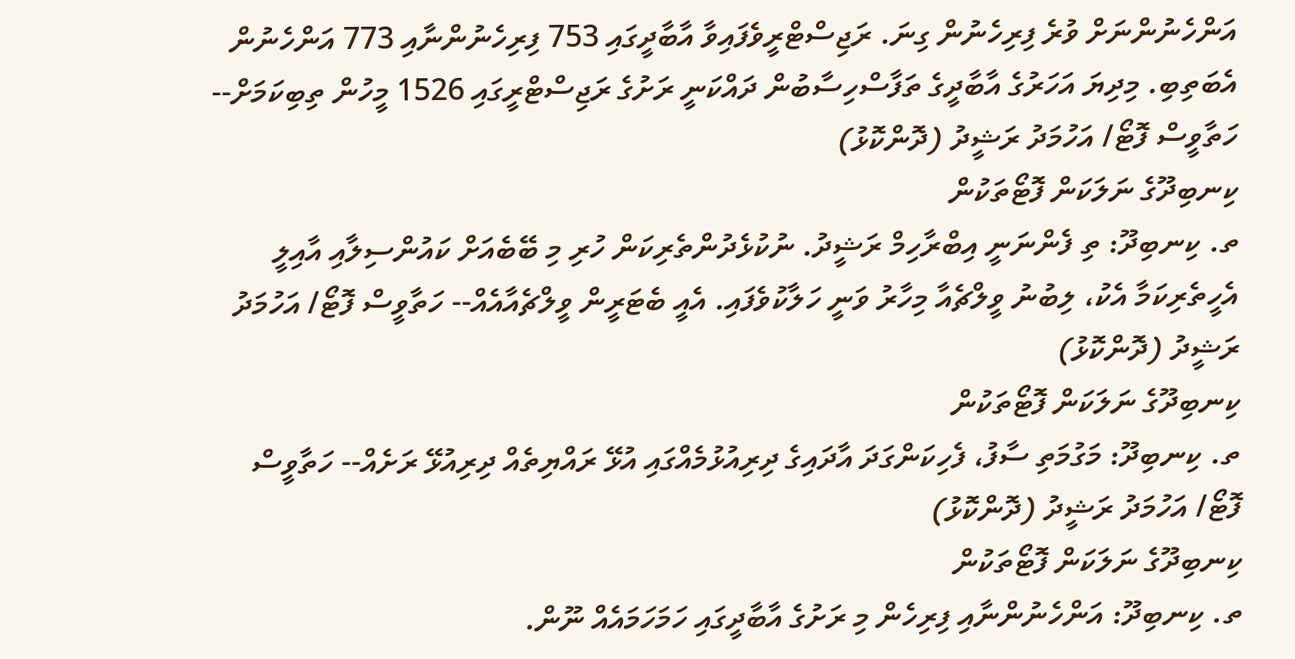އަންހެނުންނަށް ވުރެ ފިރިހެނުން ގިނަ. ރަޖިސްޓްރީވެފައިވާ އާބާދީގައި 753 ފިރިހެނުންނާއި 773 އަންހެނުން އެބަތިބި. މިދިޔަ އަހަރުގެ އާބާދީގެ ތަފާސްހިސާބުން ދައްކަނީ ރަށުގެ ރަޖިސްޓްރީގައި 1526 މީހުން ތިބިކަމަށް-- ހަތާވީސް ފޮޓޯ/ އަހުމަދު ރަޝީދު (ދޮންކޮޅު)
ކިނބިދޫގެ ނަލަކަން ފޮޓޯތަކުން
ތ. ކިނބިދޫ: ތި ފެންނަނީ އިބްރާހިމް ރަޝީދު. ނުކުޅެދުންތެރިކަން ހުރި މި ބޭބެއަށް ކައުންސިލާއި އާއިލީ އެހީތެރިކަމާ އެކު، ލިބުނު ވީލްޗެއާ މިހާރު ވަނީ ހަލާކުވެފައި. އެއީ ބެޓަރީން ވީލްޗެއާއެއް-- ހަތާވީސް ފޮޓޯ/ އަހުމަދު ރަޝީދު (ދޮންކޮޅު)
ކިނބިދޫގެ ނަލަކަން ފޮޓޯތަކުން
ތ. ކިނބިދޫ: މަގުމަތި ސާފު، ފެހިކަންގަދަ އާދައިގެ ދިރިއުޅުމެއްގައި އުޅޭ ރައްޔިތެއް ދިރިއުޅޭ ރަށެއް-- ހަތާވީސް ފޮޓޯ/ އަހުމަދު ރަޝީދު (ދޮންކޮޅު)
ކިނބިދޫގެ ނަލަކަން ފޮޓޯތަކުން
ތ. ކިނބިދޫ: އަންހެނުންނާއި ފިރިހެން މި ރަށުގެ އާބާދީގައި ހަމަހަމައެއް ނޫން.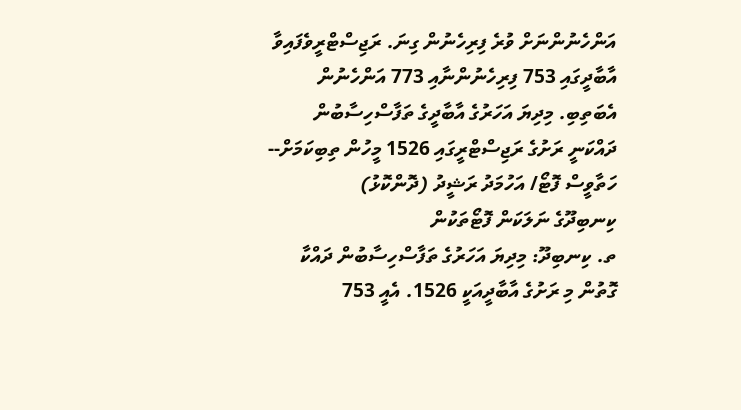އަންހެނުންނަށް ވުރެ ފިރިހެނުން ގިނަ. ރަޖިސްޓްރީވެފައިވާ އާބާދީގައި 753 ފިރިހެނުންނާއި 773 އަންހެނުން އެބަތިބި. މިދިޔަ އަހަރުގެ އާބާދީގެ ތަފާސްހިސާބުން ދައްކަނީ ރަށުގެ ރަޖިސްޓްރީގައި 1526 މީހުން ތިބިކަމަށް-- ހަތާވީސް ފޮޓޯ/ އަހުމަދު ރަޝީދު (ދޮންކޮޅު)
ކިނބިދޫގެ ނަލަކަން ފޮޓޯތަކުން
ތ. ކިނބިދޫ: މިދިޔަ އަހަރުގެ ތަފާސްހިސާބުން ދައްކާ ގޮތުން މި ރަށުގެ އާބާދީއަކީ 1526. އެއީ 753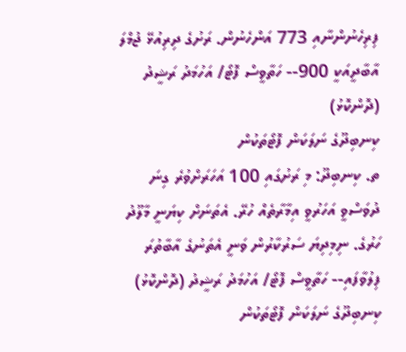ފިރިހެނުންނާއި 773 އަންހެނުން. ރަށުގެ ދިރިއުޅޭ ޖުމްލަ އާބާދީއަކީ 900-- ހަތާވީސް ފޮޓޯ/ އަހުމަދު ރަޝީދު (ދޮންކޮޅު)
ކިނބިދޫގެ ނަލަކަން ފޮޓޯތަކުން
ތ. ކިނބިދޫ: މި ރަށުގައި 100 އަހަރަށްވުރެ ގިނަ ދުވަސްވީ އަހަރުވީ އިމާރާތެއް ހުރޭ. އެތަނަށް ކިޔަނީ މާލޫދު ހަރުގެ. ނިމިދިޔަ ސަރުކާރުން ވަނީ އެތަނުގެ އާބާތުރަ ފިލުވާފައި-- ހަތާވީސް ފޮޓޯ/ އަހުމަދު ރަޝީދު (ދޮންކޮޅު)
ކިނބިދޫގެ ނަލަކަން ފޮޓޯތަކުން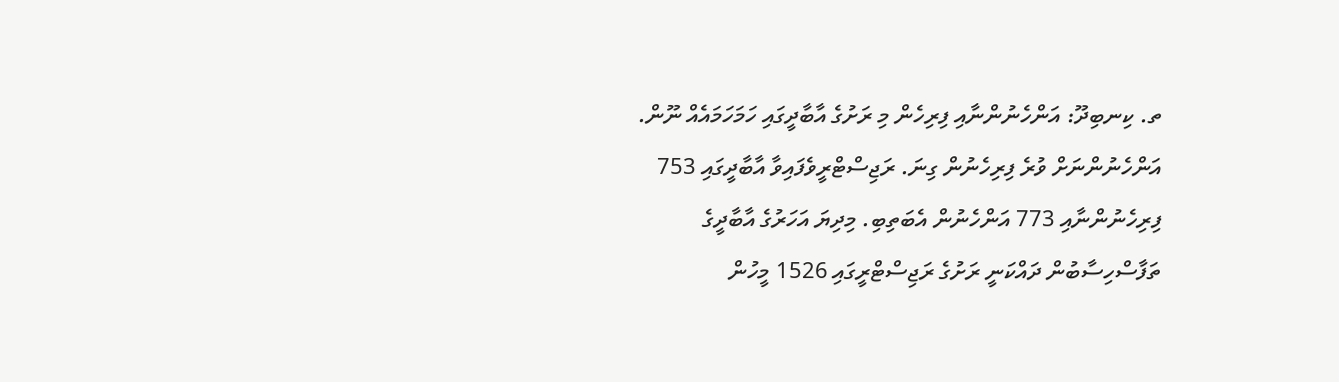ތ. ކިނބިދޫ: އަންހެނުންނާއި ފިރިހެން މި ރަށުގެ އާބާދީގައި ހަމަހަމައެއް ނޫން. އަންހެނުންނަށް ވުރެ ފިރިހެނުން ގިނަ. ރަޖިސްޓްރީވެފައިވާ އާބާދީގައި 753 ފިރިހެނުންނާއި 773 އަންހެނުން އެބަތިބި. މިދިޔަ އަހަރުގެ އާބާދީގެ ތަފާސްހިސާބުން ދައްކަނީ ރަށުގެ ރަޖިސްޓްރީގައި 1526 މީހުން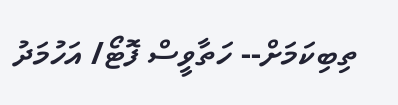ތިބިކަމަށް-- ހަތާވީސް ފޮޓޯ/ އަހުމަދު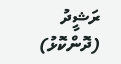ރަޝީދު (ދޮންކޮޅު)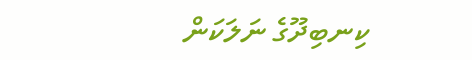ކިނބިދޫގެ ނަލަކަން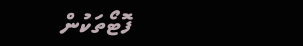ފޮޓޯތަކުން